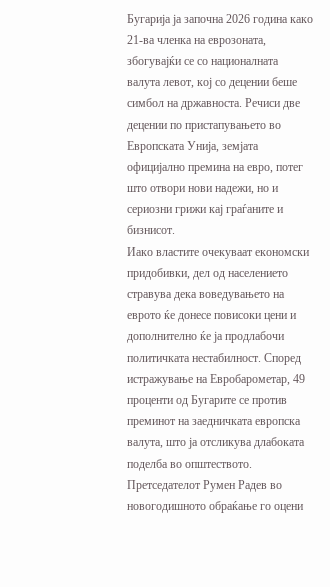Бугарија ја започна 2026 година како 21-ва членка на еврозоната, збогувајќи се со националната валута левот, кој со децении беше симбол на државноста. Речиси две децении по пристапувањето во Европската Унија, земјата официјално премина на евро, потег што отвори нови надежи, но и сериозни грижи кај граѓаните и бизнисот.
Иако властите очекуваат економски придобивки, дел од населението стравува дека воведувањето на еврото ќе донесе повисоки цени и дополнително ќе ја продлабочи политичката нестабилност. Според истражување на Евробарометар, 49 проценти од Бугарите се против преминот на заедничката европска валута, што ја отсликува длабоката поделба во општеството.
Претседателот Румен Радев во новогодишното обраќање го оцени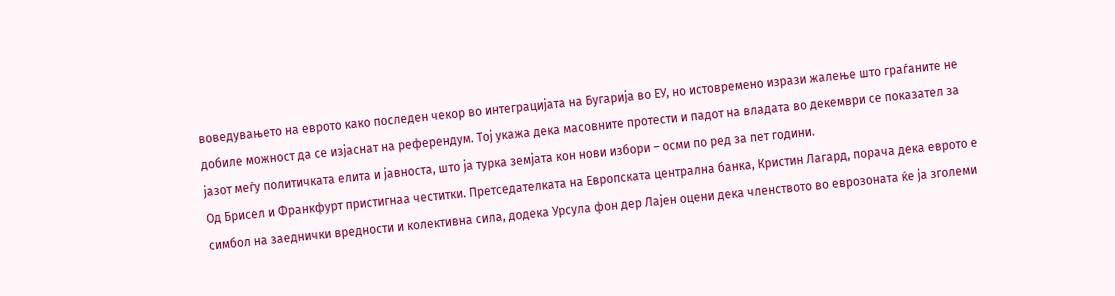воведувањето на еврото како последен чекор во интеграцијата на Бугарија во ЕУ, но истовремено изрази жалење што граѓаните не добиле можност да се изјаснат на референдум. Тој укажа дека масовните протести и падот на владата во декември се показател за јазот меѓу политичката елита и јавноста, што ја турка земјата кон нови избори – осми по ред за пет години.
Од Брисел и Франкфурт пристигнаа честитки. Претседателката на Европската централна банка, Кристин Лагард, порача дека еврото е симбол на заеднички вредности и колективна сила, додека Урсула фон дер Лајен оцени дека членството во еврозоната ќе ја зголеми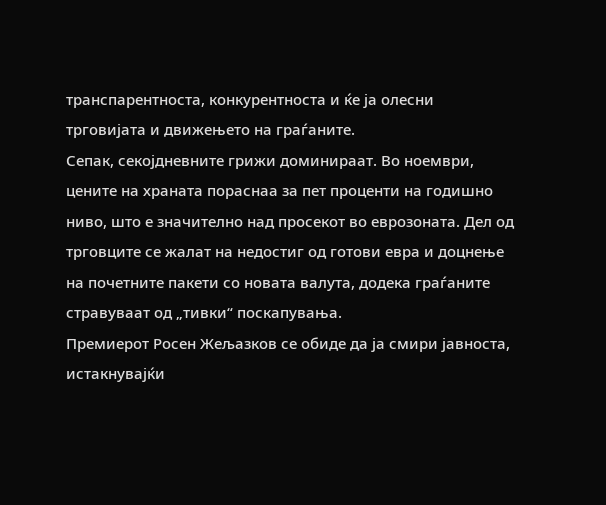транспарентноста, конкурентноста и ќе ја олесни трговијата и движењето на граѓаните.
Сепак, секојдневните грижи доминираат. Во ноември, цените на храната пораснаа за пет проценти на годишно ниво, што е значително над просекот во еврозоната. Дел од трговците се жалат на недостиг од готови евра и доцнење на почетните пакети со новата валута, додека граѓаните стравуваат од „тивки“ поскапувања.
Премиерот Росен Жељазков се обиде да ја смири јавноста, истакнувајќи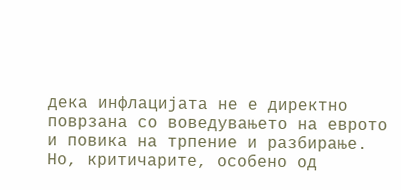дека инфлацијата не е директно поврзана со воведувањето на еврото и повика на трпение и разбирање. Но, критичарите, особено од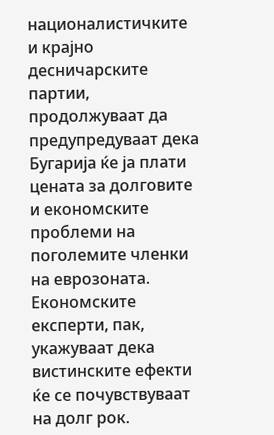националистичките и крајно десничарските партии, продолжуваат да предупредуваат дека Бугарија ќе ја плати цената за долговите и економските проблеми на поголемите членки на еврозоната.
Економските експерти, пак, укажуваат дека вистинските ефекти ќе се почувствуваат на долг рок.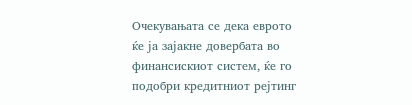Очекувањата се дека еврото ќе ја зајакне довербата во финансискиот систем, ќе го подобри кредитниот рејтинг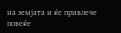на земјата и ќе привлече повеќе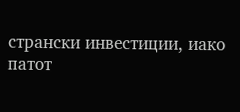странски инвестиции, иако патот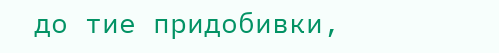до тие придобивки,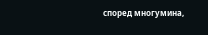според многумина,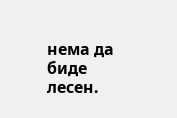нема да биде лесен.